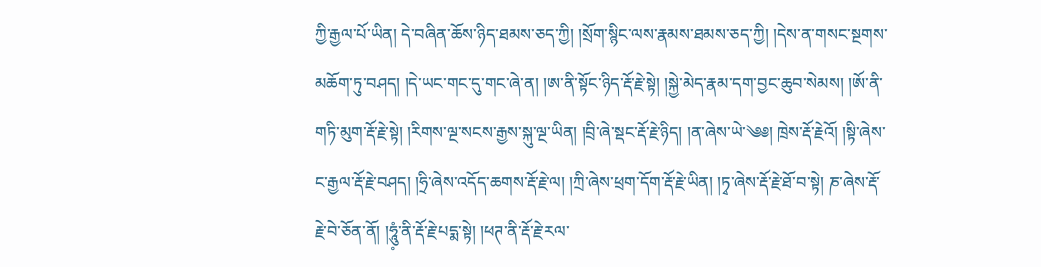ཀྱི་རྒྱལ་པོ་ཡིན། དེ་བཞིན་ཆོས་ཉིད་ཐམས་ཅད་ཀྱི། །སྲོག་སྙིང་ལས་རྣམས་ཐམས་ཅད་ཀྱི། །དེས་ན་གསང་སྔགས་མཆོག་ཏུ་བཤད། །དེ་ཡང་གང་དུ་གང་ཞེ་ན། །ཨ་ནི་སྟོང་ཉིད་རྡོ་རྗེ་སྟེ། །སྐྱེ་མེད་རྣམ་དག་བྱང་ཆུབ་སེམས། །ཨོ་ནི་གཏི་མུག་རྡོ་རྗེ་སྟེ། །རིགས་ལྔ་སངས་རྒྱས་སྐུ་ལྔ་ཡིན། །བྲི་ཞེ་སྡང་རྡོ་རྗེ་ཉིད། །ན་ཞེས་ཡེ་༄༅། ཁྲེས་རྡོ་རྗེའོ། །སྟི་ཞེས་ང་རྒྱལ་རྡོ་རྗེ་བཤད། །ཧྲི་ཞེས་འདོད་ཆགས་རྡོ་རྗེ་ལ། །ཀྲི་ཞེས་ཕྲག་དོག་རྡོ་རྗེ་ཡིན། །ཏྭ་ཞེས་རྡོ་རྗེ་ཐོ་བ་སྟེ། ཎ་ཞེས་རྡོ་རྗེ་བེ་ཅོན་ནོ། །ཧཱུཾ༷་ནི་རྡོ་རྗེ་པདྨ་སྟེ། །ཕཊ་ནི་རྡོ་རྗེ་རལ་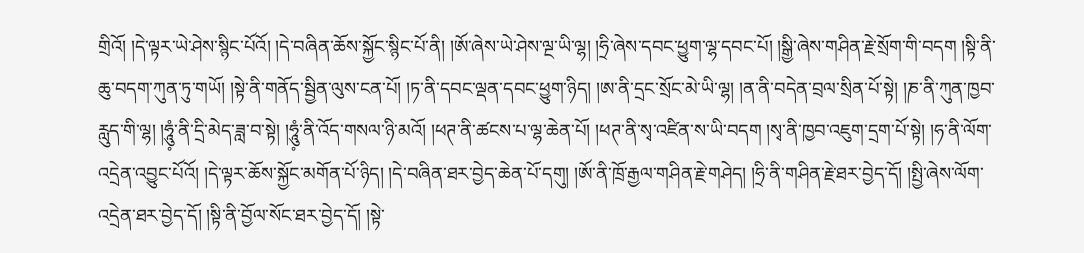གྲིའོ། །དེ་ལྟར་ཡེ་ཤེས་སྙིང་པོའོ། །དེ་བཞིན་ཆོས་སྐྱོང་སྙིང་པོ་ནི། །ཨོ་ཞེས་ཡེ་ཤེས་ལྔ་ཡི་ལྷ། །ཧྲི་ཞེས་དབང་ཕྱུག་ལྷ་དབང་པོ། །སྒྱི་ཞེས་གཤིན་རྗེ་སྲོག་གི་བདག །སྟི་ནི་ཆུ་བདག་ཀུན་ཏུ་གཡོ། །སྟེ་ནི་གནོད་སྦྱིན་ལུས་ངན་པོ། །ཏ་ནི་དབང་ལྡན་དབང་ཕྱུག་ཉིད། །ཨ་ནི་དྲང་སྲོང་མེ་ཡི་ལྷ། །ན་ནི་བདེན་བྲལ་སྲིན་པོ་སྟེ། །ཎ་ནི་ཀུན་ཁྱབ་རླུད་གི་ལྷ། །ཧཱུཾ༷་ནི་དྲི་མེད་ཟླ་བ་སྟེ། །ཧཱུཾ༷་ནི་འོད་གསལ་ཉི་མའོ། །ཕཊ་ནི་ཚངས་པ་ལྷ་ཆེན་པོ། །ཕཊ་ནི་སྭ་འཛིན་ས་ཡི་བདག །སྭ་ནི་ཁྱབ་འཇུག་དྲག་པོ་སྟེ། །ཧ་ནི་ལོག་འདྲེན་འབྱུང་པོའོ། །དེ་ལྟར་ཆོས་སྐྱོང་མགོན་པོ་ཉིད། །དེ་བཞིན་ཐར་བྱེད་ཆེན་པོ་དགུ། །ཨོ་ནི་ཁྲོ་རྒྱལ་གཤིན་རྗེ་གཤེད། །ཧྲི་ནི་གཤིན་རྗེ་ཐར་བྱེད་དོ། །སྤྱི་ཞེས་ལོག་འདྲེན་ཐར་བྱེད་དོ། །སྟི་ནི་བྱོལ་སོང་ཐར་བྱེད་དོ། །སྟེ་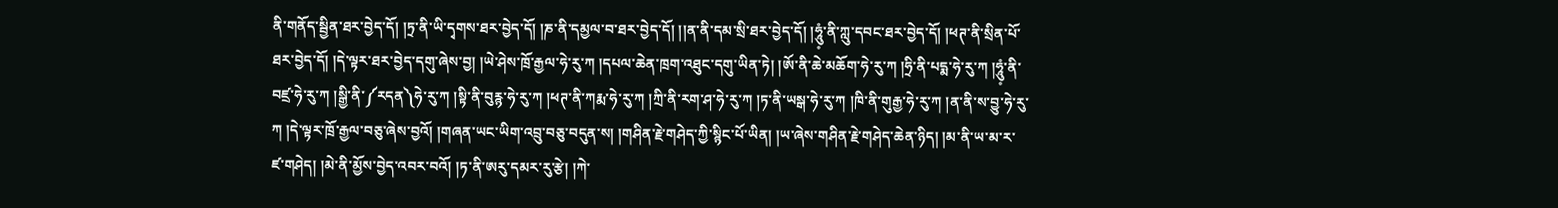ནི་གནོད་སྦྱིན་ཐར་བྱེད་དོ། །ཏྲ་ནི་ཡི་དྭགས་ཐར་བྱེད་དོ། །ཎ་ནི་དམྱལ་བ་ཐར་བྱེད་དོ། །།ན་ནི་དམ་སྲི་ཐར་བྱེད་དོ། །ཧཱུཾ༷་ནི་ཀླུ་དབང་ཐར་བྱེད་དོ། །ཕཊ་ནི་སྲིན་པོ་ཐར་བྱེད་དོ། །དེ་ལྟར་ཐར་བྱེད་དགུ་ཞེས་བྱ། །ཡེ་ཤེས་ཁྲོ་རྒྱལ་ཧེ་རུ་ཀ །དཔལ་ཆེན་ཁྲག་འཐུང་དགུ་ཡིན་ཏེ། །ཨོ་ནི་ཆེ་མཆོག་ཧེ་རུ་ཀ །ཧྲི་ནི་པདྨ་ཧེ་རུ་ཀ །ཧཱུཾ༷་ནི་བཛྲ་ཧེ་རུ་ཀ །སྒྱི་ནི་༼རདན༽ཧེ་རུ་ཀ །སྟི་ནི་བུརྙ་ཧེ་རུ་ཀ །ཕཊ་ནི་ཀརྨ་ཧེ་རུ་ཀ །ཀྲི་ནི་རག་ཤ་ཧེ་རུ་ཀ །ཏ་ནི་ཡསྒ་ཧེ་རུ་ཀ །ཁི་ནི་གུརྒྱ་ཧེ་རུ་ཀ །ན་ནི་ས་བྱུ་ཧེ་རུ་ཀ །དེ་ལྟར་ཁྲོ་རྒྱལ་བཅུ་ཞེས་བྱའོ། །གཞན་ཡང་ཡིག་འབྲུ་བཅུ་བདུན་ས། །གཤིན་རྗེ་གཤེད་ཀྱི་སྙིང་པོ་ཡིན། །ཡ་ཞེས་གཤིན་རྗེ་གཤེད་ཆེན་ཉིད། །མ་ནི་ཡ་མ་ར་ཛ་གཤེད། །མེ་ནི་མྱོས་བྱེད་འབར་བའོ། །ཏ་ནི་ཨརུ་དམར་རུ་རྩེ། །ཀེ་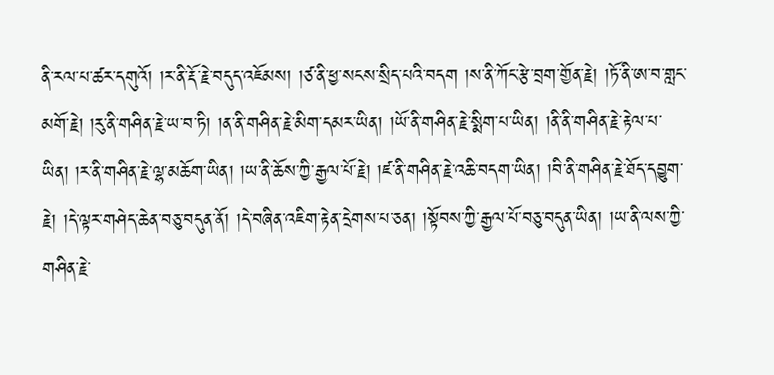ནི་རལ་པ་ཚར་དགུའོ། །ར་ནི་རྡོ་རྗེ་བདུད་འཇོམས། །ཙ་ནི་ཕྱ་སངས་སྲིད་པའི་བདག །ས་ནི་ཀོང་རྩེ་བྲག་གྱོན་རྗེ། །ཏོ་ནི་ཨ་བ་གླང་མགོ་རྗེ། །རུ་ནི་གཤིན་རྗེ་ཡ་བ་ཏི། །ན་ནི་གཤིན་རྗེ་མིག་དམར་ཡིན། །ཡོ་ནི་གཤིན་རྗེ་སྨིག་པ་ཡིན། །ནི་ནི་གཤིན་རྗེ་རྟེལ་པ་ཡིན། །ར་ནི་གཤིན་རྗེ་ལྷ་མཆོག་ཡིན། །ཡ་ནི་ཆོས་ཀྱི་རྒྱལ་པོ་རྗེ། །ཛ་ནི་གཤིན་རྗེ་འཆི་བདག་ཡིན། །བི་ནི་གཤིན་རྗེ་ཐོད་དབྱུག་རྗེ། །དེ་ལྟར་གཤེད་ཆེན་བཅུ་བདུན་ནོ། །དེ་བཞིན་འཇིག་རྟེན་དྲེགས་པ་ཅན། །སྟོབས་ཀྱི་རྒྱལ་པོ་བཅུ་བདུན་ཡིན། །ཡ་ནི་ལས་ཀྱི་གཤིན་རྗེ་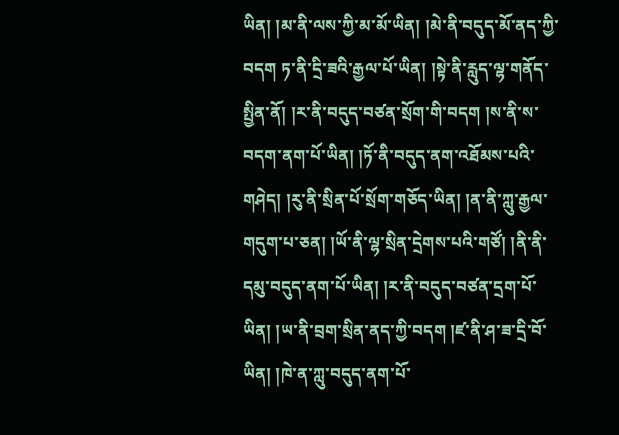ཡིན། །མ་ནི་ལས་ཀྱི་མ་མོ་ཡིན། །མེ་ནི་བདུད་མོ་ནད་ཀྱི་བདག ཏ་ནི་དྲི་ཟའི་རྒྱལ་པོ་ཡིན། །སྟེ་ནི་རླུད་ལྷ་གནོད་སྤྱིན་ནོ། །ར་ནི་བདུད་བཙན་སྲོག་གི་བདག །ས་ནི་ས་བདག་ནག་པོ་ཡིན། །ཏོ་ནི་བདུད་ནག་འཐོམས་པའི་གཤེད། །རུ་ནི་སྲིན་པོ་སྲོག་གཅོད་ཡིན། །ན་ནི་ཀླུ་རྒྱལ་གདུག་པ་ཅན། །ཡོ་ནི་ལྷ་སྲིན་དྲེགས་པའི་གཙོ། །ནི་ནི་དམུ་བདུད་ནག་པོ་ཡིན། །ར་ནི་བདུད་བཙན་དྲག་པོ་ཡིན། །ཡ་ནི་བྲག་སྲིན་ནད་ཀྱི་བདག །ཛ་ནི་ཤ་ཟ་དྲི་བོ་ཡིན། །ཁེ་ན་ཀླུ་བདུད་ནག་པོ་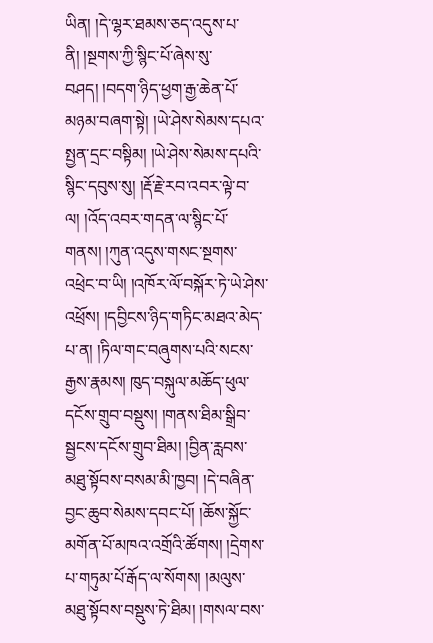ཡིན། །དེ་ལྷར་ཐམས་ཅད་འདུས་པ་ནི། །སྔགས་ཀྱི་སྙིང་པོ་ཞེས་སུ་བཤད། །བདག་ཉིད་ཕྱག་རྒྱ་ཆེན་པོ་མཉམ་བཞག་སྟེ། །ཡེ་ཤེས་སེམས་དཔའ་སྤྱན་དྲང་བསྟིམ། །ཡེ་ཤེས་སེམས་དཔའི་སྙིང་དབུས་སུ། །རྡོ་རྗེ་རབ་འབར་ལྟེ་བ་ལ། །འོད་འབར་གདན་ལ་སྙིང་པོ་གནས། །ཀུན་འདུས་གསང་སྔགས་འཕྲེང་བ་ཡི། །འཁོར་ལོ་བསྐོར་ཏེ་ཡེ་ཤེས་འཕྲོས། །དབྱིངས་ཉིད་གཏིང་མཐའ་མེད་པ་ན། །ཏིལ་གང་བཞུགས་པའི་སངས་རྒྱས་རྣམས། ཁུད་བསྐུལ་མཆོད་ཕུལ་དངོས་གྲུབ་བསྡུས། །གནས་ཐིམ་སྒྲིབ་སྦྱངས་དངོས་གྲུབ་ཐིམ། །བྱིན་རླབས་མཐུ་སྟོབས་བསམ་མི་ཁྱབ། །དེ་བཞིན་བྱང་ཆུབ་སེམས་དབང་པོ། །ཆོས་སྐྱོང་མགོན་པོ་མཁའ་འགྲོའི་ཚོགས། །དྲེགས་པ་གཏུམ་པོ་རྒོད་ལ་སོགས། །མལུས་མཐུ་སྟོབས་བསྡུས་ཏེ་ཐིམ། །གསལ་བས་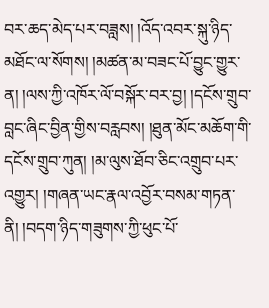བར་ཆད་མེད་པར་བཟླས། །འོད་འབར་སྐུ་ཉིད་མཐོང་ལ་སོགས། །མཚན་མ་བཟང་པོ་བྱུང་གྱུར་ན། །ལས་ཀྱི་འཁོར་ལོ་བསྐོར་བར་བྱ། །དངོས་གྲུབ་བླང་ཞིང་བྱིན་གྱིས་བརླབས། །ཐུན་མོང་མཆོག་གི་དངོས་གྲུབ་ཀུན། །མ་ལུས་ཐོབ་ཅིང་འགྲུབ་པར་འགྱུར། །གཞན་ཡང་རྣལ་འབྱོར་བསམ་གཏན་ནི། །བདག་ཉིད་གཟུགས་ཀྱི་ཕུང་པོ་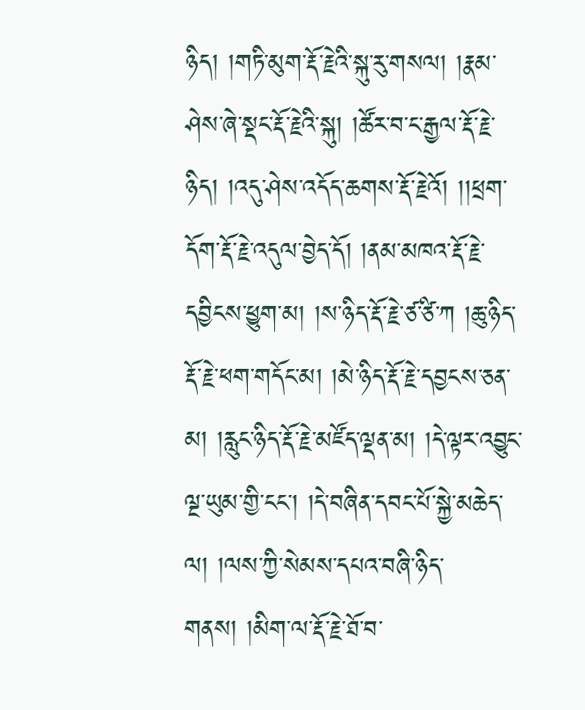ཉིད། །གཏི་མུག་རྡོ་རྗེའི་སྐུ་རུ་གསལ། །རྣམ་ཤེས་ཞེ་སྡང་རྡོ་རྗེའི་སྐུ། །ཚོར་བ་ང་རྒྱལ་རྡོ་རྗེ་ཉིད། །འདུ་ཤེས་འདོད་ཆགས་རྡོ་རྗེའོ། །།ཕྲག་དོག་རྡོ་རྗེ་འདུལ་བྱེད་དོ། །ནམ་མཁའ་རྡོ་རྗེ་དབྱིངས་ཕྱུག་མ། །ས་ཉིད་རྡོ་རྗེ་ཙ་ཙི་ཀ །ཆུ་ཉིད་རྡོ་རྗེ་ཕག་གདོང་མ། །མེ་ཉིད་རྡོ་རྗེ་དབྱངས་ཅན་མ། །རླུང་ཉིད་རྡོ་རྗེ་མཛོད་ལྡན་མ། །དེ་ལྟར་འབྱུང་ལྔ་ཡུམ་གྱི་ངང་། །དེ་བཞིན་དབང་པོ་སྐྱེ་མཆེད་ལ། །ལས་ཀྱི་སེམས་དཔའ་བཞི་ཉིད་གནས། །མིག་ལ་རྡོ་རྗེ་ཐོ་བ་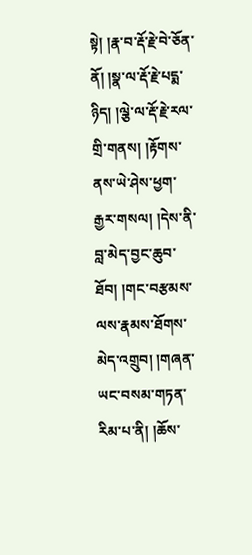སྟེ། །རྣ་བ་རྡོ་རྗེ་བེ་ཅོན་ནོ། །སྣ་ལ་རྡོ་རྗེ་པདྨ་ཉིད། །ལྕེ་ལ་རྡོ་རྗེ་རལ་གྲི་གནས། །རྟོགས་ནས་ཡེ་ཤེས་ཕྱག་རྒྱར་གསལ། །དེས་ནི་བླ་མེད་བྱང་ཆུབ་ཐོབ། །གང་བརྩམས་ལས་རྣམས་ཐོགས་མེད་འགྲུབ། །གཞན་ཡང་བསམ་གཏན་རིམ་པ་ནི། །ཆོས་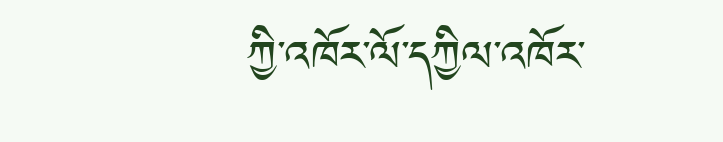ཀྱི་འཁོར་ལོ་དཀྱིལ་འཁོར་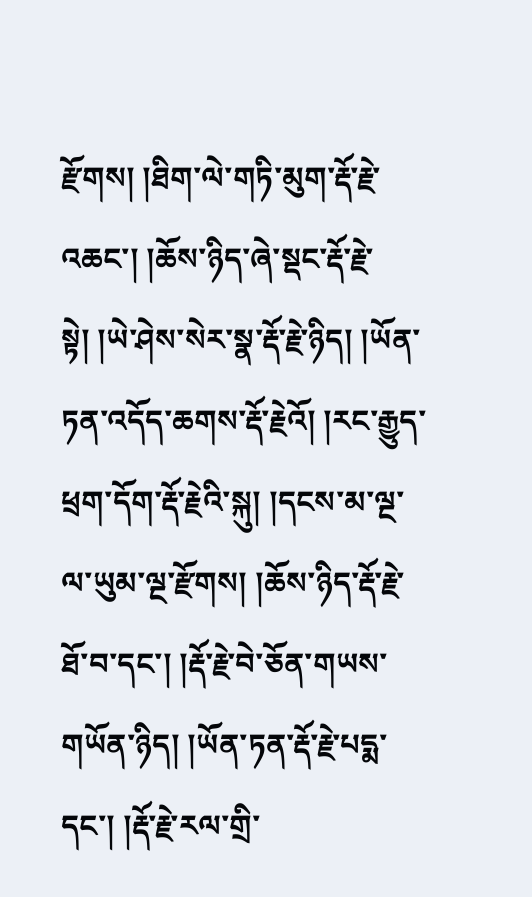རྫོགས། །ཐིག་ལེ་གཏི་མུག་རྡོ་རྗེ་འཆང་། །ཆོས་ཉིད་ཞེ་སྡང་རྡོ་རྗེ་སྟེ། །ཡེ་ཤེས་སེར་སྣ་རྡོ་རྗེ་ཉིད། །ཡོན་ཏན་འདོད་ཆགས་རྡོ་རྗེའོ། །རང་རྒྱུད་ཕྲག་དོག་རྡོ་རྗེའི་སྐུ། །དངས་མ་ལྔ་ལ་ཡུམ་ལྔ་རྫོགས། །ཆོས་ཉིད་རྡོ་རྗེ་ཐོ་བ་དང་། །རྡོ་རྗེ་བེ་ཅོན་གཡས་གཡོན་ཉིད། །ཡོན་ཏན་རྡོ་རྗེ་པདྨ་དང་། །རྡོ་རྗེ་རལ་གྲི་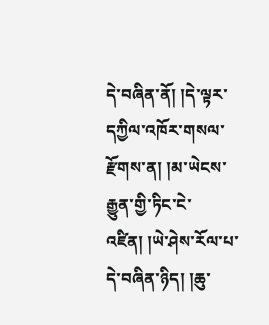དེ་བཞིན་ནོ། །དེ་ལྟར་དཀྱིལ་འཁོར་གསལ་རྫོགས་ན། །མ་ཡེངས་རྒྱུན་གྱི་ཏིང་ངེ་འཛིན། །ཡེ་ཤེས་རོལ་པ་དེ་བཞིན་ཉིད། །ཆུ་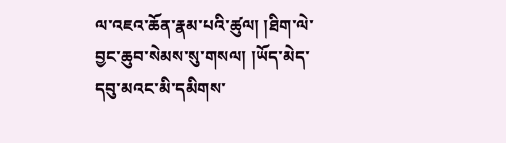ལ་འཇའ་ཆོན་རྣམ་པའི་ཚུལ། །ཐིག་ལེ་བྱང་ཆུབ་སེམས་སུ་གསལ། །ཡོད་མེད་དབུ་མའང་མི་དམིགས་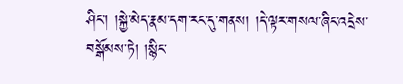ཤིང་། །སྐྱེ་མེད་རྣམ་དག་རང་དུ་གནས། །དེ་ལྟར་གསལ་ཞིང་འདྲེས་བསྒོམས་ཏེ། །སྙིང་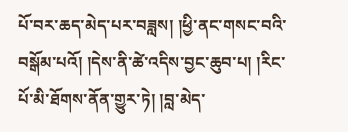པོ་བར་ཆད་མེད་པར་བཟླས། །ཕྱི་ནང་གསང་བའི་བསྒོམ་པའོ། །དེས་ནི་ཚེ་འདིས་བྱང་ཆུབ་པ། །རིང་པོ་མི་ཐོགས་ནོན་གྱུར་ཏེ། །བླ་མེད་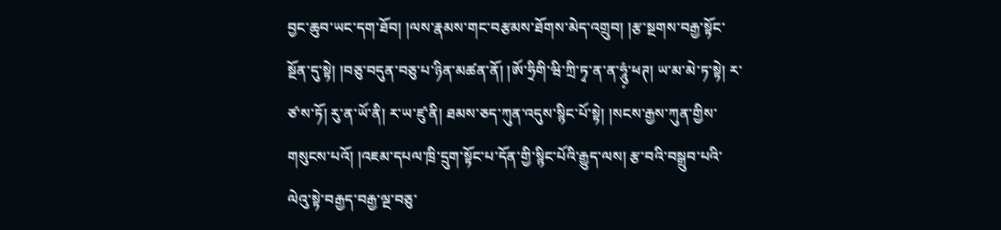བྱང་ཆུབ་ཡང་དག་ཐོབ། །ལས་རྣམས་གང་བརྩམས་ཐོགས་མེད་འགྲུབ། །རྩ་སྔགས་བརྒྱ་སྟོང་སྔོན་དུ་སྟེ། །བཅུ་བདུན་བཅུ་པ་ཉིན་མཚན་ནོ། །ཨོ་ཧྲིགི་ཝི་ཀྲི་ཏྭ་ན་ན་ཧཱུཾ༷་ཕཊ། ཡ་མ་མེ་ཏ་སྟེ། ར་ཙ་ས་ཏོ། རུ་ན་ཡོ་ནི། ར་ཡ་ཛུ་ནི། ཐམས་ཅད་ཀུན་འདུས་སྙིང་པོ་སྟེ། །སངས་རྒྱས་ཀུན་གྱིས་གསུངས་པའོ། །འཇམ་དཔལ་ཁྲི་དྲུག་སྟོང་པ་དོན་གྱི་སྙིང་པོའི་རྒྱུད་ལས། རྩ་བའི་བསྒྲུབ་པའི་ལེའུ་སྟེ་བརྒྱད་བརྒྱ་ལྔ་བཅུ་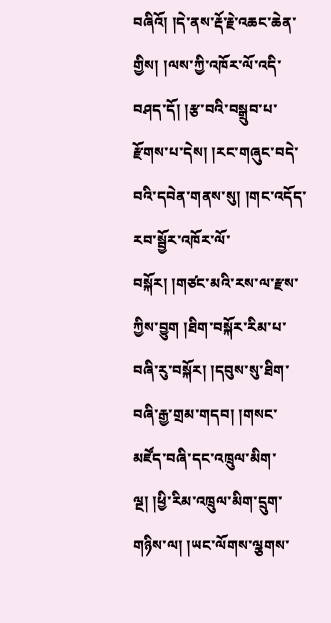བཞིའོ། །དེ་ནས་རྡོ་རྗེ་འཆང་ཆེན་གྱིས། །ལས་ཀྱི་འཁོར་ལོ་འདི་བཤད་དོ། །རྩ་བའི་བསྒྲུབ་པ་རྫོགས་པ་དེས། །རང་གཞུང་བདེ་བའི་དབེན་གནས་སུ། །གང་འདོད་རབ་སྦྱོར་འཁོར་ལོ་བསྐོར། །གཙང་མའི་རས་ལ་རྫས་ཀྱིས་བྱུག །ཐིག་བསྐོར་རིམ་པ་བཞི་རུ་བསྐོར། །དབུས་སུ་ཐིག་བཞི་རྒྱ་གྲམ་གདབ། །གསང་མཛོད་བཞི་དང་འཁྲུལ་མིག་ལྔ། །ཕྱི་རིམ་འཁྲུལ་མིག་དྲུག་གཉིས་ལ། །ཡང་ལོགས་ལྕགས་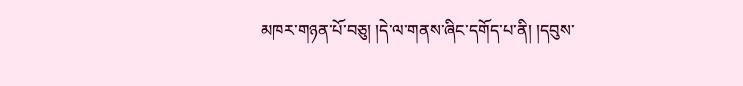མཁར་གཉན་པོ་བཅུ། །དེ་ལ་གནས་ཞིང་དགོད་པ་ནི། །དབུས་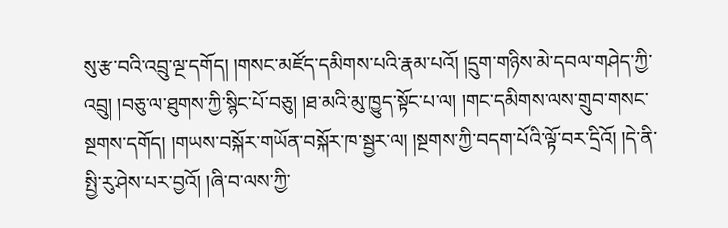སུ་རྩ་བའི་འབྲུ་ལྔ་དགོད། །གསང་མཛོད་དམིགས་པའི་རྣམ་པའོ། །དྲུག་གཉིས་མེ་དབལ་གཤེད་ཀྱི་འབྲུ། །བཅུ་ལ་ཐུགས་ཀྱི་སྙིང་པོ་བཅུ། །ཐ་མའི་མུ་ཁྱུད་སྟོང་པ་ལ། །གང་དམིགས་ལས་གྲུབ་གསང་སྔགས་དགོད། །གཡས་བསྐོར་གཡོན་བསྐོར་ཁ་སྦྱར་ལ། །སྔགས་ཀྱི་བདག་པོའི་ལྟོ་བར་དྲིའོ། །དེ་ནི་སྤྱི་རུ་ཤེས་པར་བྱའོ། །ཞི་བ་ལས་ཀྱི་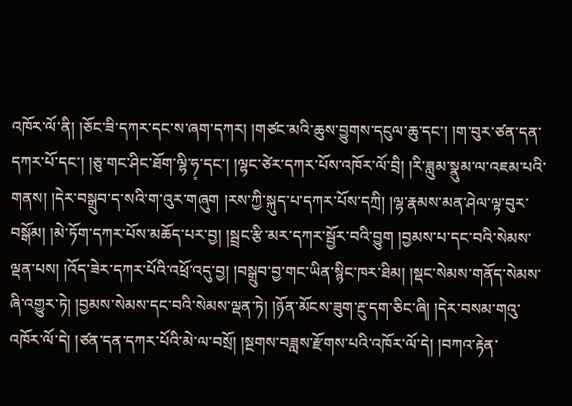འཁོར་ལོ་ནི། །ཅོང་ཟི་དཀར་དང་ས་ཞག་དཀར། །གཙང་མའི་ཆུས་བྱུགས་དངུལ་ཆུ་དང་། །ག་བུར་ཙན་དན་དཀར་པོ་དང་། །ཅུ་གང་ཤིང་ཐོག་ལྷི་ཧ༷་དང་། །ལྷང་ཙེར་དཀར་པོས་འཁོར་ལོ་བྲི། །རི་ཟླུམ་སྣུམ་ལ་འཇམ་པའི་གནས། །དེར་བསྒྲུབ་ད་སའི་ག་འུར་གཞུག །རས་ཀྱི་སྐུད་པ་དཀར་པོས་དཀྲི། །ལྷ་རྣམས་མན་ཤེལ་ལྟ་བུར་བསྒོམ། །མེ་ཏོག་དཀར་པོས་མཆོད་པར་བྱ། །སྦྲང་རྩི་མར་དཀར་སྦྱོར་བའི་བྱུག །བྱམས་པ་དང་བའི་སེམས་ལྡན་པས། །འོད་ཟེར་དཀར་པོའི་འཕྲོ་འདུ་བྱ། །བསྒྲུབ་བྱ་གང་ཡིན་སྙིང་ཁར་ཐིམ། །སྡང་སེམས་གནོད་སེམས་ཞི་འགྱུར་ཏེ། །བྱམས་སེམས་དང་བའི་སེམས་ལྡན་ཏེ། །ཉོན་མོངས་ཟུག་རྔུ་དག་ཅིང་ཞི། །དེར་བསམ་གའུ་འཁོར་ལོ་དེ། །ཙན་དན་དཀར་པོའི་མེ་ལ་བསྲོ། །སྔགས་བཟླས་རྫོགས་པའི་འཁོར་ལོ་དེ། །བཀའ་རྟེན་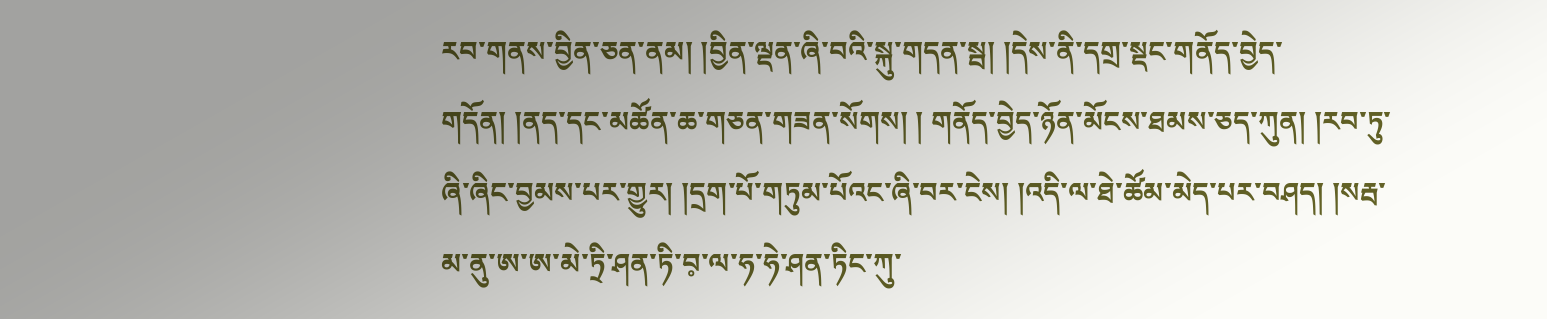རབ་གནས་བྱིན་ཅན་ནམ། །བྱིན་ལྡན་ཞི་བའི་སྐུ་གདན་སྦ། །དེས་ནི་དགྲ་སྡང་གནོད་བྱེད་གདོན། །ནད་དང་མཚོན་ཆ་གཅན་གཟན་སོགས། ། གནོད་བྱེད་ཉོན་མོངས་ཐམས་ཅད་ཀུན། །རབ་ཏུ་ཞི་ཞིང་བྱམས་པར་གྱུར། །དྲག་པོ་གཏུམ་པོའང་ཞི་བར་ངེས། །འདི་ལ་ཐེ་ཚོམ་མེད་པར་བཤད། །སརྦ་མ་ནུ་ཨ་ཨ་མེ་ཏྲི་ཤན་ཏི་བ༷་ལ་ཧ་ཧེ་ཤན་ཏིང་ཀུ་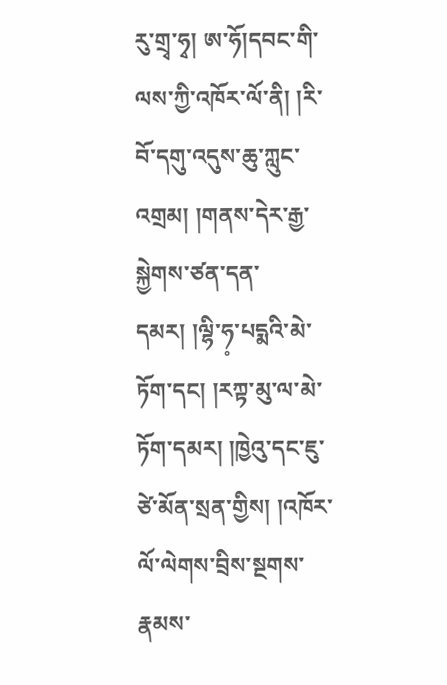རུ་གྲྭ་ཧྭ། ཨ་ཧོ།དབང་གི་ལས་ཀྱི་འཁོར་ལོ་ནི། །རི་བོ་དགུ་འདུས་ཆུ་ཀླུང་འགྲམ། །གནས་དེར་རྒྱ་སྐྱེགས་ཙན་དན་དམར། །ལྷི་ཧ༷་པདྨའི་མེ་ཏོག་དང། །རཀྟ་མུ་ལ་མེ་ཏོག་དམར། །ཁྱེའུ་དང་ཇུ་ཙེ་མོན་སྲན་གྱིས། །འཁོར་ལོ་ལེགས་བྲིས་སྔགས་རྣམས་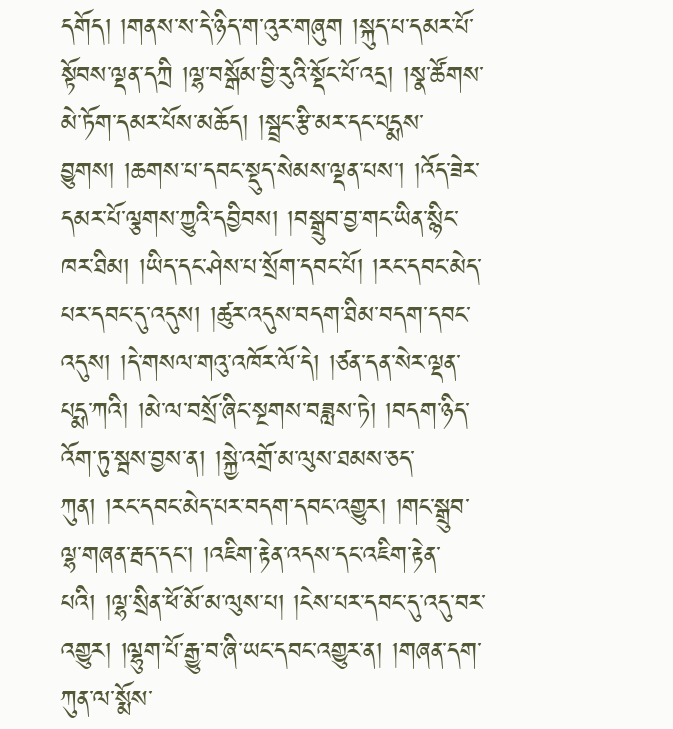དགོད། །གནས་ས་དེ་ཉིད་ག་འུར་གཞུག །སྐུད་པ་དམར་པོ་སྟོབས་ལྡན་དཀྲི །ལྷ་བསྒོམ་བྱི་རུའི་སྡོང་པོ་འདྲ། །སྣ་ཚོགས་མེ་ཏོག་དམར་པོས་མཆོད། །སྦྲང་རྩི་མར་དང་པདྨས་བྱུགས། །ཆགས་པ་དབང་སྡུད་སེམས་ལྡན་པས་། །འོད་ཟེར་དམར་པོ་ལྕགས་ཀྱུའི་དབྱིབས། །བསྒྲུབ་བྱ་གང་ཡིན་སྙིང་ཁར་ཐིམ། །ཡིད་དང་ཤེས་པ་སྲོག་དབང་པོ། །རང་དབང་མེད་པར་དབང་དུ་འདུས། །ཚུར་འདུས་བདག་ཐིམ་བདག་དབང་འདུས། །དེ་གསལ་གའུ་འཁོར་ལོ་དེ། །ཙན་དན་སེར་ལྡན་པདྨ་ཀའི། །མེ་ལ་བསྲོ་ཞིང་སྔགས་བཟླས་ཏེ། །བདག་ཉིད་འོག་ཏུ་སྦས་བྱས་ན། །སྐྱེ་འགྲོ་མ་ལུས་ཐམས་ཅད་ཀུན། །རང་དབང་མེད་པར་བདག་དབང་འགྱུར། །གང་སྒྲུབ་ལྷ་གཞན་རྦད་དང་། །འཇིག་རྟེན་འདས་དང་འཇིག་རྟེན་པའི། །ལྷ་སྲིན་ཕོ་མོ་མ་ལུས་པ། །ངེས་པར་དབང་དུ་འདུ་བར་འགྱུར། །ལྷུག་པོ་རྒྱུ་བ་ཞི་ཡང་དབང་འགྱུར་ན། །གཞན་དག་ཀུན་ལ་སྨོས་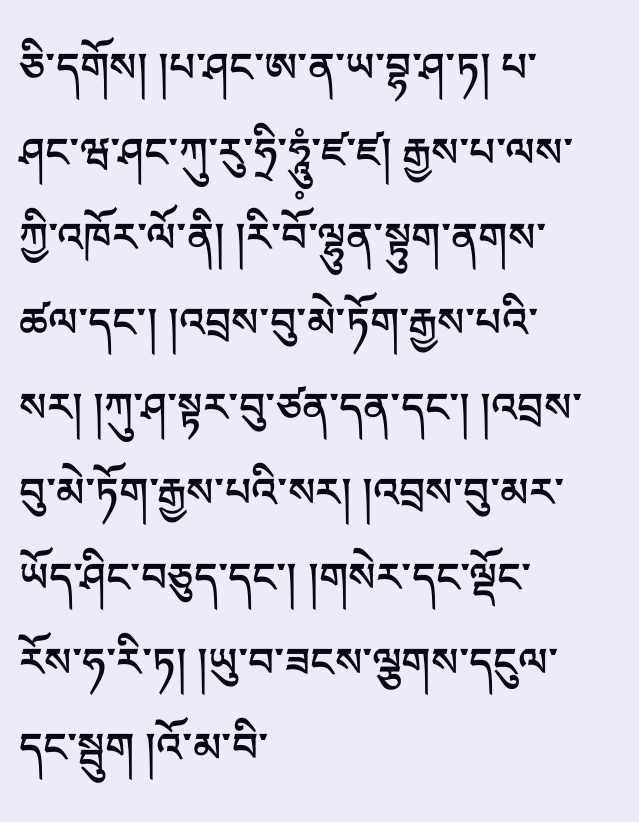ཅི་དགོས། །པ་ཤང་ཨ་ན་ཡ་བྷ་ཤ་ཏ། པ་ཤང་ཝ་ཤང་ཀུ་རུ་ཧྲི་ཧཱུཾ༷་ཛ་ཛ། རྒྱས་པ་ལས་ཀྱི་འཁོར་ལོ་ནི། །རི་བོ་ལྷུན་སྟུག་ནགས་ཚལ་དང་། །འབྲས་བུ་མེ་ཏོག་རྒྱས་པའི་སར། །ཀུ་ཤ་སྟར་བུ་ཙན་དན་དང་། །འབྲས་བུ་མེ་ཏོག་རྒྱས་པའི་སར། །འབྲས་བུ་མར་ཡོད་ཤིང་བཅུད་དང་། །གསེར་དང་ལྡོང་རོས་ཧ་རི་ཏ། །ཡུ་བ་ཟངས་ལྕགས་དངུལ་དང་སྦུག །འོ་མ་བི་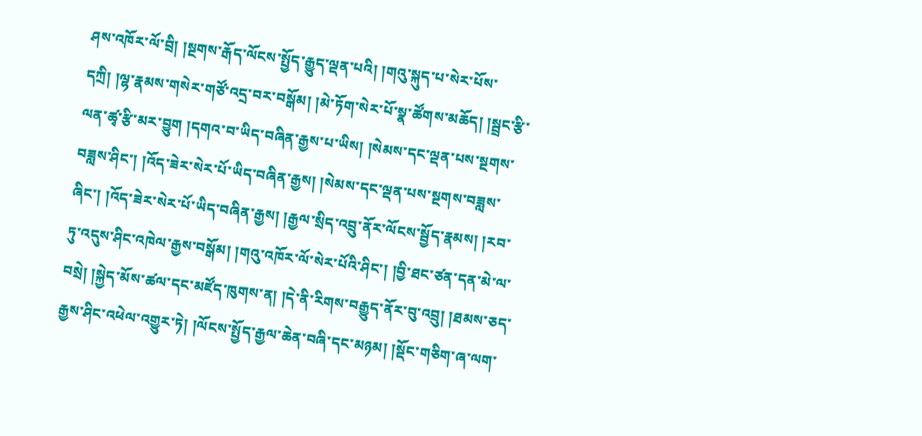ཤས་འཁོར་ལོ་བྲི། །སྔགས་རྒོད་ལོངས་སྤྱོད་རྒྱུད་ལྡན་པའི། །གའུ་སྐུད་པ་སེར་པོས་དཀྲི། །ལྷ་རྣམས་གསེར་གཙོ་འདྲ་བར་བསྒོམ། །མེ་ཏོག་སེར་པོ་སྣ་ཚོགས་མཆོད། །སྦྲང་རྩི་ལན་ཚྭ་རྩི་མར་བྱུག །དགའ་བ་ཡིད་བཞིན་རྒྱས་པ་ཡིས། །སེམས་དང་ལྡན་པས་སྔགས་བཟླས་ཤིང་། །འོད་ཟེར་སེར་པོ་ཡིད་བཞིན་རྒྱས། །སེམས་དང་ལྡན་པས་སྔགས་བཟླས་ཞིང་། །འོད་ཟེར་སེར་པོ་ཡིད་བཞིན་རྒྱས། །རྒྱལ་སྲིད་འབྲུ་ནོར་ལོངས་སྦྱོད་རྣམས། །རབ་ཏུ་འདུས་ཤིང་འཁེལ་རྒྱས་བསྒོམ། །གའུ་འཁོར་ལོ་སེར་པོའི་ཤིང་། །བྱི་ཐང་ཙན་དན་མེ་ལ་བསྲེ། །སྐྱེད་མོས་ཚལ་དང་མཛོད་ཁུགས་ན། །དེ་ནི་རིགས་བརྒྱུད་ནོར་བུ་འབྲུ། །ཐམས་ཅད་རྒྱས་ཤིང་འཕེལ་འགྱུར་ཏེ། །ལོངས་སྤྱོད་རྒྱལ་ཆེན་བཞི་དང་མཉམ། །སྡོང་གཅིག་ཞ་ལག་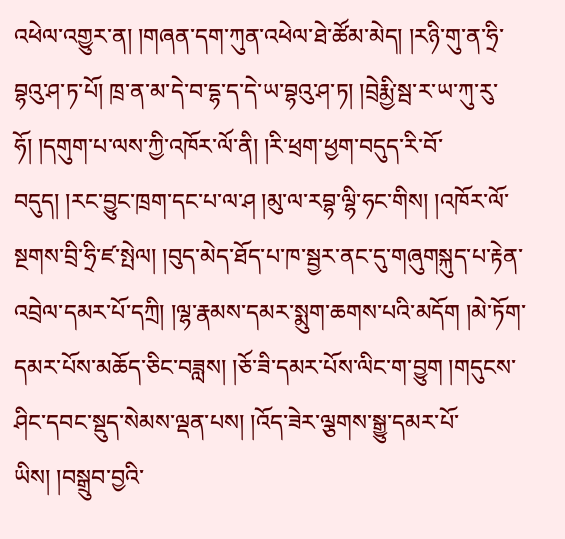འཕེལ་འགྱུར་ན། །གཞན་དག་ཀུན་འཕེལ་ཐེ་ཚོམ་མེད། །རཉི་གུ་ན་ཧྲི་བྷའུ་ཤ་ཏ་པོ། ཁྲ་ན་མ་དེ་བ་དྷ་ད་དེ་ཡ་བྷའུ་ཤ་ཏ། །བྲེརྨྱི་སྦ་ར་ཡ་ཀུ་རུ་ཧོ། །དགུག་པ་ལས་ཀྱི་འཁོར་ལོ་ནི། །རི་ཕྲག་ཕྱག་བདུད་རི་བོ་བདུད། །རང་བྱུང་ཁྲག་དང་པ་ལ་ཤ །མུ་ལ་རབྷ་ལྷི་ཧང་གིས། །འཁོར་ལོ་སྔགས་བྲི་ཧྲི་ཛ་སྤེལ། །བུད་མེད་ཐོད་པ་ཁ་སྦྱར་ནང་དུ་གཞུགསྐུད་པ་རྟེན་འབྲེལ་དམར་པོ་དཀྲི། །ལྷ་རྣམས་དམར་སྨུག་ཆགས་པའི་མདོག །མེ་ཏོག་དམར་པོས་མཆོད་ཅིང་བཟླས། །ཅོ་ཟི་དམར་པོས་ལིང་ག་བྱུག །གདུངས་ཤིང་དབང་སྡུད་སེམས་ལྡན་པས། །འོད་ཟེར་ལྕགས་སྒྱུ་དམར་པོ་ཡིས། །བསྒྲུབ་བྱའི་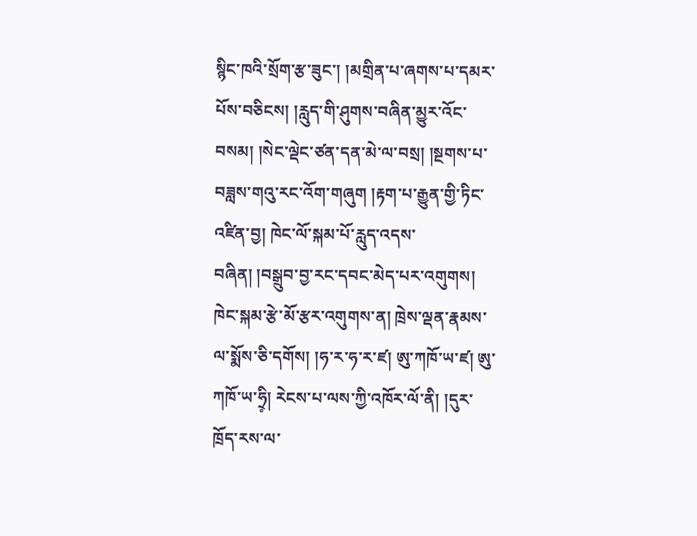སྙིང་ཁའི་སྲོག་རྩ་ཟུང་། །མགྲིན་པ་ཞགས་པ་དམར་པོས་བཅིངས། །རླུད་གི་ཤུགས་བཞིན་མྱུར་འོང་བསམ། །སེང་ལྡེང་ཙན་དན་མེ་ལ་བསྲ། །སྔགས་པ་བཟླས་གའུ་རང་འོག་གཞུག །རྟག་པ་རྒྱུན་གྱི་ཏིང་འཛིན་བྱ། ཁེང་ལོ་སྐམ་པོ་རླུད་འདས་བཞིན། །བསྒྲུབ་བྱ་རང་དབང་མེད་པར་འགུགས། ཁེང་སྐམ་རྩེ་མོ་རྩར་འགུགས་ན། ཁྲེས་ལྡན་རྣམས་ལ་སྨོས་ཅི་དགོས། །ཧ་ར་ཧ་ར་ཛ། ཨུ་ཀཁོ་ཡ་ཛ། ཨུ་ཀཁོ་ཡ་ཧྲི༷། རེངས་པ་ལས་ཀྱི་འཁོར་ལོ་ནི། །དུར་ཁྲོད་རས་ལ་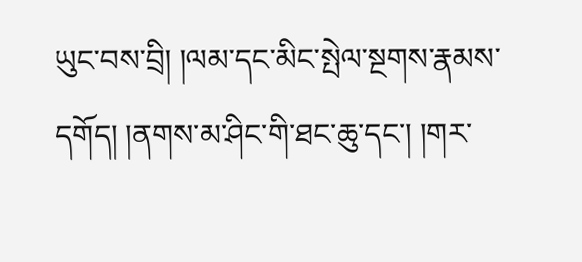ཡུང་བས་བྲི། །ལམ་དང་མིང་སྤེལ་སྔགས་རྣམས་དགོད། །ནགས་མ་ཤིང་གི་ཐང་ཆུ་དང་། །གར་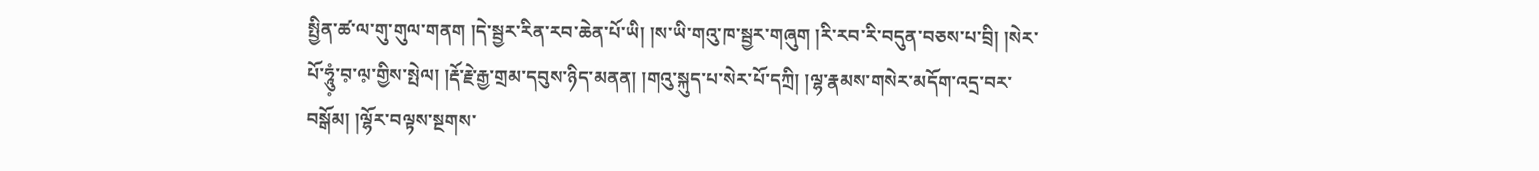སྤྱིན་ཚ་ལ་གུ་གུལ་གནག །དེ་སྦྱར་རིན་རབ་ཆེན་པོ་ཡི། །ས་ཡི་གའུ་ཁ་སྦྱར་གཞུག །རི་རབ་རི་བདུན་བཅས་པ་བྲི། །སེར་པོ་ཧཱུཾ༷་བ༷་ལ༷་གྱིས་སྤེལ། །རྡོ་རྗེ་རྒྱ་གྲམ་དབུས་ཉིད་མནན། །གའུ་སྐུད་པ་སེར་པོ་དཀྲི། །ལྷ་རྣམས་གསེར་མདོག་འདྲ་བར་བསྒོམ། །ལྷོར་བལྟས་སྔགས་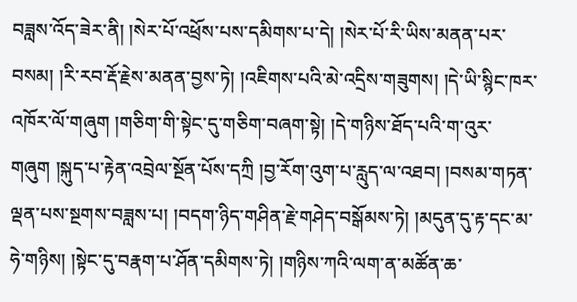བཟླས་འོད་ཟེར་ནི། །སེར་པོ་འཕྲོས་པས་དམིགས་པ་དེ། །སེར་པོ་རི་ཡིས་མནན་པར་བསམ། །རི་རབ་རྡོ་རྗེས་མནན་བྱས་ཏེ། །འཇིགས་པའི་མེ་འདྲིས་གཟུགས། །དེ་ཡི་སྙིང་ཁར་འཁོར་ལོ་གཞུག །གཅིག་གི་སྟེང་དུ་གཅིག་བཞག་སྟེ། །དེ་གཉིས་ཐོད་པའི་ག་འུར་གཞུག །སྐུད་པ་རྟེན་འབྲེལ་སྔོན་པོས་དཀྲི །བྱ་རོག་འུག་པ་རླུད་ལ་འཐབ། །བསམ་གཏན་ལྡན་པས་སྔགས་བཟླས་པ། །བདག་ཉིད་གཤིན་རྗེ་གཤེད་བསྒོམས་ཏེ། །མདུན་དུ་རྟ་དང་མ་ཧེ་གཉིས། །སྟེང་དུ་བརྣག་པ་ཤོན་དམིགས་ཏེ། །གཉིས་ཀའི་ལག་ན་མཚོན་ཆ་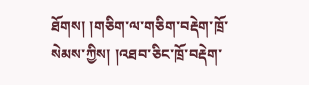ཐོགས། །གཅིག་ལ་གཅིག་བརྡེག་ཁྲོ་སེམས་ཀྱིས། །འཐབ་ཅིང་ཁྲོ་བརྡེག་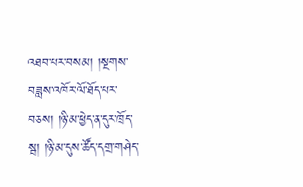འཐབ་པར་བསམ། །སྔགས་བཟླས་འཁོར་ལོ་ཐོད་པར་བཅས། །ཉི་མ་ཕྱེད་ན་དུར་ཁྲོད་སྦ། །ཉི་མ་དུས་ཚོད་དགྲ་གཤེད་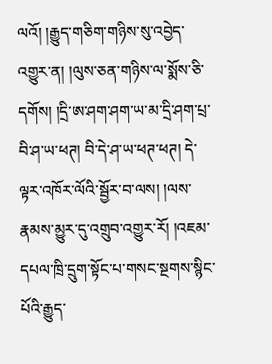ལའོ། །རྒྱུད་གཅིག་གཉིས་སུ་འབྱེད་འགྱུར་ན། །ལུས་ཅན་གཉིས་ལ་སྨོས་ཅི་དགོས། །དྲི་ཨ་ཤག་ཤག་ཡ་མ་དྲི་ཤག་པྲ་བི་ཤ་ཡ་ཕཊ། བི་དེ་ཤ་ཡ་ཕཊ་ཕཊ། དེ་ལྟར་འཁོར་ལོའི་སྦྱོར་བ་ལས། །ལས་རྣམས་མྱུར་དུ་འགྲུབ་འགྱུར་རོ། །འཇམ་དཔལ་ཁྲི་དྲུག་སྟོང་པ་གསང་སྔགས་སྙིང་པོའི་རྒྱུད་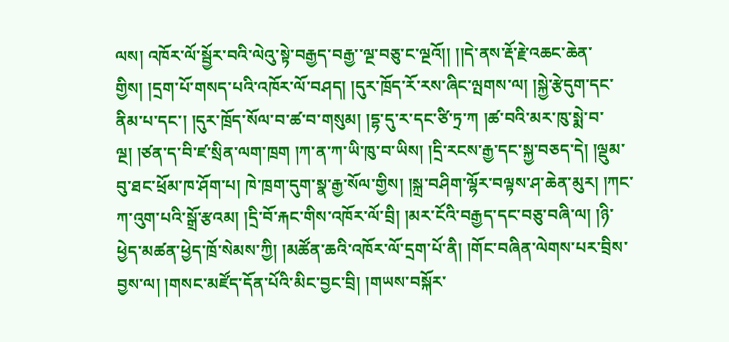ལས། འཁོར་ལོ་སྦྱོར་བའི་ལེའུ་སྟེ་བརྒྱད་བརྒྱ་་ལྔ་བཅུ་ང་ལྔའོ།། །།དེ་ནས་རྡོ་རྗེ་འཆང་ཆེན་གྱིས། །དྲག་པོ་གསད་པའི་འཁོར་ལོ་བཤད། །དུར་ཁྲོད་རོ་རས་ཞིང་ལྤགས་ལ། །སྐྱེ་རྩེདུག་དང་ནིམ་པ་དང་། །དུར་ཁྲོད་སོལ་བ་ཚ་བ་གསུམ། །དྷ་དུ་ར་དང་ཙི་ཏྲ་ཀ །ཚ་བའི་མར་ཁུ་སྨེ་བ་ལྔ། །ཙན་ད་བི་ཛ་སྲིན་ལག་ཁྲག །ཀ་ན་ཀ་ཡི་ཁུ་བ་ཡིས། །དྲི་རངས་རྒྱ་དང་སྐྱ་བཅད་དེ། །ལྡུམ་བུ་ཐང་ཕྲོམ་ཁ་ཤོག་པ། ཁེ་ཁྲག་དུག་སྣ་རྒྱ་སོལ་གྱིས། །སྐྲ་བཤིག་ལྷོར་བལྟས་ཤ་ཆེན་མུར། །ཀང་ཀ་འུག་པའི་སྒྲོ་རྩའམ། །དྲི་བོ་རྐང་གིས་འཁོར་ལོ་བྲི། །མར་ངོའི་བརྒྱད་དང་བཅུ་བཞི་ལ། །ཉི་ཕྱེད་མཚན་ཕྱེད་ཁྲོ་སེམས་ཀྱི། །མཚོན་ཆའི་འཁོར་ལོ་དྲག་པོ་ནི། །གོང་བཞིན་ལེགས་པར་བྲིས་བྱས་ལ། །གསང་མཛོད་དོན་པོའི་མིང་བྱང་བྲི། །གཡས་བསྐོར་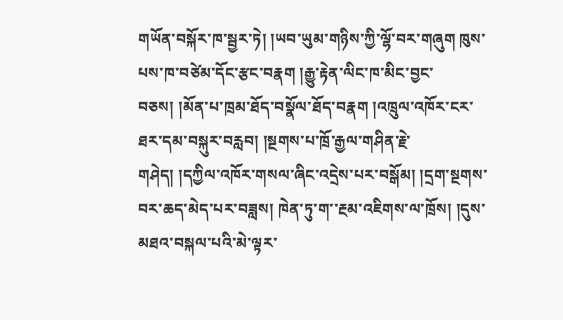གཡོན་བསྐོར་ཁ་སྦྱར་ཏེ། །ཡབ་ཡུམ་གཉིས་ཀྱི་ལྷོ་བར་གཞུག ཁུས་པས་ཁ་བཙེམ་དོང་རྩང་བརྣག །རྒྱུ་རྟེན་ལིང་ཁ་མིང་བྱང་བཅས། །མོན་པ་ཁྲམ་ཐོད་བསྣོལ་ཐོད་བརྣག །འཁྲུལ་འཁོར་ངར་ཐར་དམ་བསྐུར་བརླབ། །སྔགས་པ་ཁྲོ་རྒྱལ་གཤིན་རྗེ་གཤེད། །དཀྱིལ་འཁོར་གསལ་ཞིང་འདྲེས་པར་བསྒོམ། །དྲག་སྔགས་བར་ཆད་མེད་པར་བཟླས། ཁེན་ཏུ་ག་་རྔམ་འཇིགས་ལ་ཁྲོས། །དུས་མཐའ་བསྐལ་པའི་མེ་ལྟར་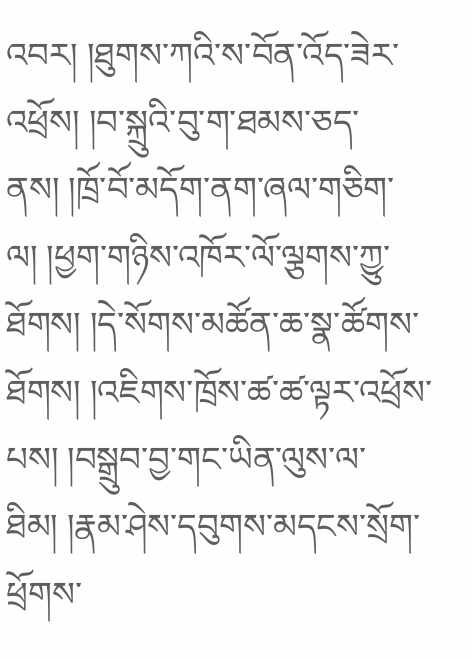འབར། །ཐུགས་ཀའི་ས་བོན་འོད་ཟེར་འཕྲོས། །བ་སྐྲུའི་བུ་ག་ཐམས་ཅད་ནས། །ཁྲོ་བོ་མདོག་ནག་ཞལ་གཅིག་ལ། །ཕྱག་གཉིས་འཁོར་ལོ་ལྕགས་ཀྱུ་ཐོགས། །དེ་སོགས་མཚོན་ཆ་སྣ་ཚོགས་ཐོགས། །འཇིགས་ཁྲོས་ཚ་ཚ་ལྟར་འཕྲོས་པས། །བསྒྲུབ་བྱ་གང་ཡིན་ལུས་ལ་ཐིམ། །རྣམ་ཤེས་དབུགས་མདངས་སྲོག་ཕྲོགས་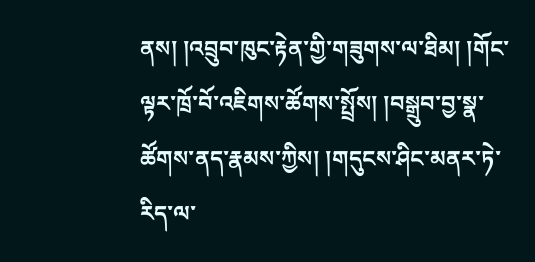ནས། །འབྲུབ་ཁུང་རྟེན་གྱི་གཟུགས་ལ་ཐིམ། །གོང་ལྟར་ཁྲོ་བོ་འཇིགས་ཚོགས་སྤྲོས། །བསྒྲུབ་བྱ་སྣ་ཚོགས་ནད་རྣམས་ཀྱིས། །གདུངས་ཤིང་མནར་ཏེ་རིད་ལ་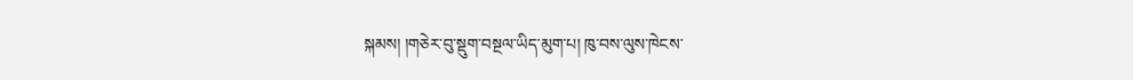སྐམས། །གཅེར་བུ་སྡུག་བསྔལ་ཡིད་མུག་པ། ཁུ་བས་ལུས་ཁེངས་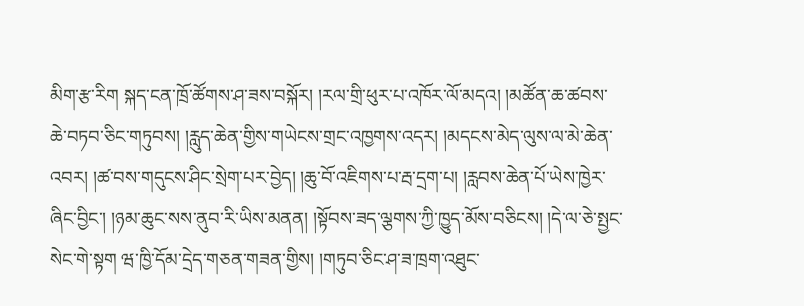མིག་རྩ་རིག སྐད་ངན་ཁྲོ་ཚོགས་ཤ་ཟས་བསྐོར། །རལ་གྲི་ཕུར་པ་འཁོར་ལོ་མདའ། །མཚོན་ཆ་ཚབས་ཆེ་བཏབ་ཅིང་གཏུབས། །རླུད་ཆེན་གྱིས་གཡེངས་གྲང་འཁྱགས་འདར། །མདངས་མེད་ལུས་ལ་མེ་ཆེན་འབར། །ཚ་བས་གདུངས་ཤིང་སྲེག་པར་བྱེད། །ཆུ་བོ་འཇིགས་པ་རྦ་དྲག་པ། །རླབས་ཆེན་པོ་ཡེས་ཁྱེར་ཞིང་བྱིང་། །ཉམ་ཆུང་སས་ནུབ་རི་ཡིས་མནན། །སྟོབས་ཟད་ལྕགས་ཀྱི་ཁྱུད་མོས་བཅིངས། །དེ་ལ་ཅེ་སྤྱང་སེང་གེ་སྟག ཝ་ཁྱི་དོམ་དྲེད་གཅན་གཟན་གྱིས། །གཏུབ་ཅིང་ཤ་ཟ་ཁྲག་འཐུང་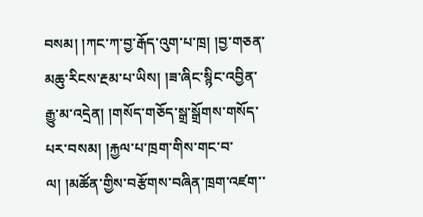བསམ། །ཀང་ཀ་བྱ་རྒོད་འུག་པ་ཁྲ། །བྱ་གཅན་མཆུ་རིངས་རྔམ་པ་ཡིས། །ཟ་ཞིང་སྙིང་འབྱིན་རྒྱུ་མ་འདྲེན། །གསོད་གཅོད་སྒྲ་སྒྲོགས་གསོད་པར་བསམ། །རྐྱལ་པ་ཁྲག་གིས་གང་བ་ལ། །མཚོན་གྱིས་བརྩོགས་བཞིན་ཁྲག་འཛག་་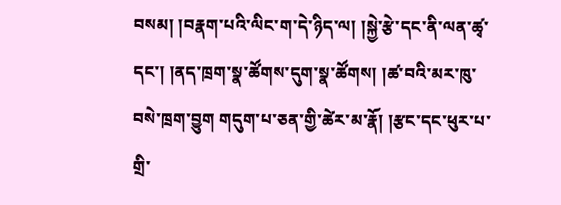བསམ། །བརྣག་པའི་ལིང་ག་དེ་ཉིད་ལ། །སྐྱེ་རྩེ་དང་ནི་ལན་ཚྭ་དང་། །ནད་ཁྲག་སྣ་ཚོགས་དུག་སྣ་ཚོགས། །ཚ་བའི་མར་ཁུ་བསེ་ཁྲག་བྱུག གདུག་པ་ཅན་གྱི་ཚེར་མ་རྣོ། །རྩང་དང་ཕུར་པ་གྲི་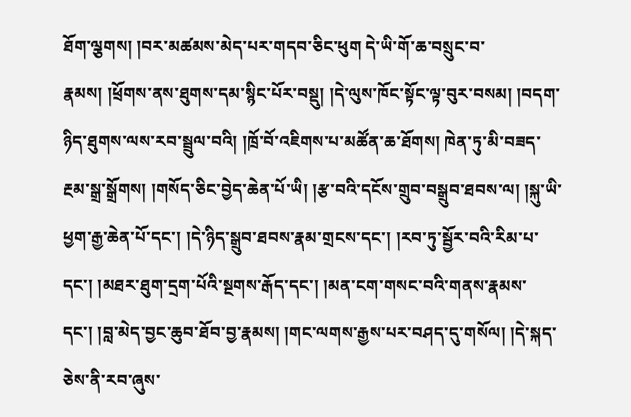ཐོག་ལྕགས། །བར་མཚམས་མེད་པར་གདབ་ཅིང་ཕུག དེ་ཡི་གོ་ཆ་བསྲུང་བ་རྣམས། །ཕྲོགས་ནས་ཐུགས་དམ་སྙིང་པོར་བསྡུ། །དེ་ལུས་ཁོང་སྟོང་ལྟ་བུར་བསམ། །བདག་ཉིད་ཐུགས་ལས་རབ་སྦྲུལ་བའི། །ཁྲོ་བོ་འཇིགས་པ་མཚོན་ཆ་ཐོགས། ཁེན་ཏུ་མི་བཟད་རྔམ་སྒྲ་སྒྲོགས། །གསོད་ཅིང་བྱེད་ཆེན་པོ་ཡི། །རྩ་བའི་དངོས་གྲུབ་བསྒྲུབ་ཐབས་ལ། །སྐུ་ཡི་ཕྱག་རྒྱ་ཆེན་པོ་དང་། །དེ་ཉིད་སྒྲུབ་ཐབས་རྣམ་གྲངས་དང་། །རབ་ཏུ་སྦྱོར་བའི་རིམ་པ་དང་། །མཐར་ཐུག་དྲག་པོའི་སྔགས་རྒོད་དང་། །མན་ངག་གསང་བའི་གནས་རྣམས་དང་། །བླ་མེད་བྱང་ཆུབ་ཐོབ་བྱ་རྣམས། །གང་ལགས་རྒྱས་པར་བཤད་དུ་གསོལ། །དེ་སྐད་ཅེས་ནི་རབ་ཞུས་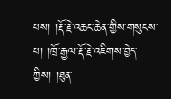པས། །རྡོ་རྗེ་འཆང་ཆེན་གྱིས་གསུངས་པ། །ཁྲོ་རྒྱལ་རྡོ་རྗེ་འཇིགས་བྱེད་ཀྱིས། །ཐུན་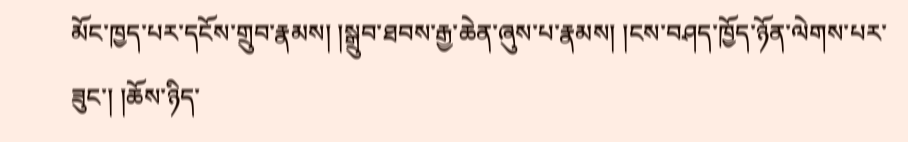མོང་ཁྱད་པར་དངོས་གྲུབ་རྣམས། །སྒྲུབ་ཐབས་རྒྱ་ཆེན་ཞུས་པ་རྣམས། །ངས་བཤད་ཁྱོད་ཉོན་ལེགས་པར་ཟུང་། །ཆོས་ཉིད་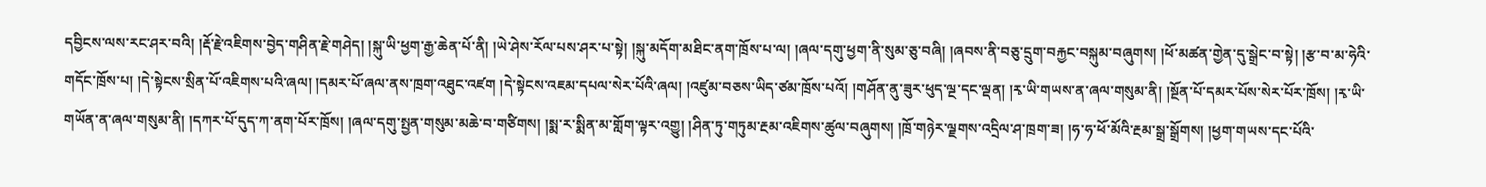དབྱིངས་ལས་རང་ཤར་བའི། །རྡོ་རྗེ་འཇིགས་བྱེད་གཤིན་རྗེ་གཤེད། །སྐུ་ཡི་ཕྱག་རྒྱ་ཆེན་པོ་ནི། །ཡེ་ཤེས་རོལ་པས་ཤར་པ་སྟེ། །སྐུ་མདོག་མཐིང་ནག་ཁྲོས་པ་ལ། །ཞལ་དགུ་ཕྱག་ནི་སུམ་ཅུ་བཞི། །ཞབས་ནི་བཅུ་དྲུག་བརྐྱང་བསྐུམ་བཞུགས། །ཕོ་མཚན་གྱེན་དུ་སྒྲེང་བ་སྟེ། །རྩ་བ་མ་ཧེའི་གདོང་ཁྲོས་པ། །དེ་སྟེངས་སྲིན་པོ་འཇིགས་པའི་ཞལ། །དམར་པོ་ཞལ་ནས་ཁྲག་འཐུང་འཛག །དེ་སྟེངས་འཇམ་དཔལ་སེར་པོའི་ཞལ། །འཛུམ་བཅས་ཡིད་ཙམ་ཁྲོས་པའོ། །གཤོན་ནུ་ཟུར་ཕུད་ལྔ་དང་ལྡན། །རྭ་ཡི་གཡས་ན་ཞལ་གསུམ་ནི། །སྔོན་པོ་དམར་པོས་སེར་པོར་ཁྲོས། །རྭ་ཡི་གཡོན་ན་ཞལ་གསུམ་ནི། །དཀར་པོ་དུད་ཀ་ནག་པོར་ཁྲོས། །ཞལ་དགུ་སྤྱན་གསུམ་མཆེ་བ་གཙིགས། །སྨ་ར་སྨིན་མ་གློག་ལྟར་འགྱུ། །ཤིན་ཏུ་གཏུམ་རྔམ་འཇིགས་ཚུལ་བཞུགས། །ཁྲོ་གཉེར་ལྗགས་འདྲིལ་ཤ་ཁྲག་ཟ། །ཧ་ཧ་ཕོ་མོའི་རྔམ་སྒྲ་སྒྲོགས། །ཕྱག་གཡས་དང་པོའི་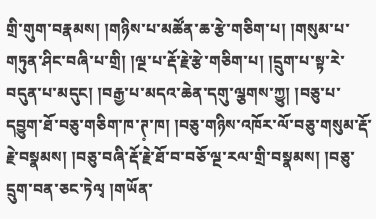གྲི་གུག་བརྣམས། །གཉིས་པ་མཚོན་ཆ་རྩེ་གཅིག་པ། །གསུམ་པ་གཏུན་ཤིང་བཞི་པ་གྲི། །ལྔ་པ་རྡོ་རྗེ་རྩེ་གཅིག་པ། །དྲུག་པ་སྟ་རེ་བདུན་པ་མདུང། །བརྒྱ་པ་མདའ་ཆེན་དགུ་ལྕགས་ཀྱུ། །བཅུ་པ་དབྱུག་ཐོ་བཅུ་གཅིག་ཁ་ཊ༷་ཁ། །བཅུ་གཉིས་འཁོར་ལོ་བཅུ་གསུམ་རྡོ་རྗེ་བསྣམས། །བཅུ་བཞི་རྡོ་རྗེ་ཐོ་བ་བཅོ་ལྔ་རལ་གྲི་བསྣམས། །བཅུ་དྲུག་བན་ཅང་ཏེལྭ །གཡོན་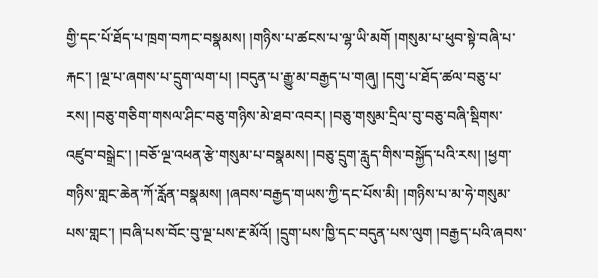གྱི་དང་པོ་ཐོད་པ་ཁྲག་བཀང་བསྣམས། །གཉིས་པ་ཚངས་པ་ལྷ་ཡི་མགོ །གསུམ་པ་ཕུབ་སྟེ་བཞི་པ་རྐང་། །ལྔ་པ་ཞགས་པ་དྲུག་ལག་པ། །བདུན་པ་རྒྱུ་མ་བརྒྱད་པ་གཞུ། །དགུ་པ་ཐོད་ཚལ་བཅུ་པ་རས། །བཅུ་གཅིག་གསལ་ཤིང་བཅུ་གཉིས་མེ་ཐབ་འབར། །བཅུ་གསུམ་དྲིལ་བུ་བཅུ་བཞི་སྡིགས་འཛུབ་བསྒྲེང་། །བཅོ་ལྔ་འཕན་རྩེ་གསུམ་པ་བསྣམས། །བཅུ་དྲུག་རླུད་གིས་བསྐྱོད་པའི་རས། །ཕྱག་གཉིས་གླང་ཆེན་ཀོ་རློན་བསྣམས། །ཞབས་བརྒྱད་གཡས་ཀྱི་དང་པོས་མི། །གཉིས་པ་མ་ཧེ་གསུམ་པས་གླང་། །བཞི་པས་བོང་བུ་ལྔ་པས་རྔ་མོའོ། །དྲུག་པས་ཁྱི་དང་བདུན་པས་ལུག །བརྒྱད་པའི་ཞབས་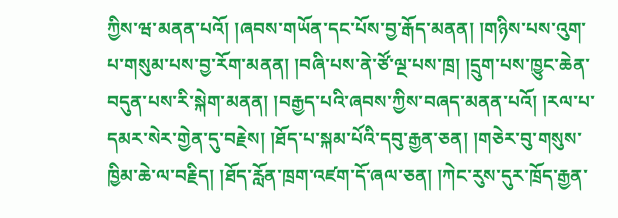ཀྱིས་ཝ་མནན་པའོ། །ཞབས་གཡོན་དང་པོས་བྱ་རྒོད་མནན། །གཉིས་པས་འུག་པ་གསུམ་པས་བྱ་རོག་མནན། །བཞི་པས་ནེ་ཙོ་ལྔ་པས་ཁྲ། །དྲུག་པས་ཁྱུང་ཆེན་བདུན་པས་རི་སྐེག་མནན། །བརྒྱད་པའི་ཞབས་ཀྱིས་བཞད་མནན་པའོ། །རལ་པ་དམར་སེར་གྱེན་དུ་བརྗེས། །ཐོད་པ་སྐམ་པོའི་དབུ་རྒྱན་ཅན། །གཅེར་བུ་གསུས་ཁྱིམ་ཆེ་ལ་བརྗིད། །ཐོད་རློན་ཁྲག་འཛག་དོ་ཞལ་ཅན། །ཀེང་རུས་དུར་ཁྲོད་རྒྱན་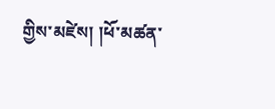གྱིས་མཛེས། །ཕོ་མཚན་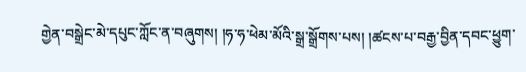གྱེན་བསྒྲེང་མེ་དཔུང་ཀློང་ན་བཞུགས། །ཧ་ཧ་ཕེམ་མོའི་སྒྲ་སྒྲོགས་པས། །ཚངས་པ་བརྒྱ་བྱིན་དབང་ཕྱུག་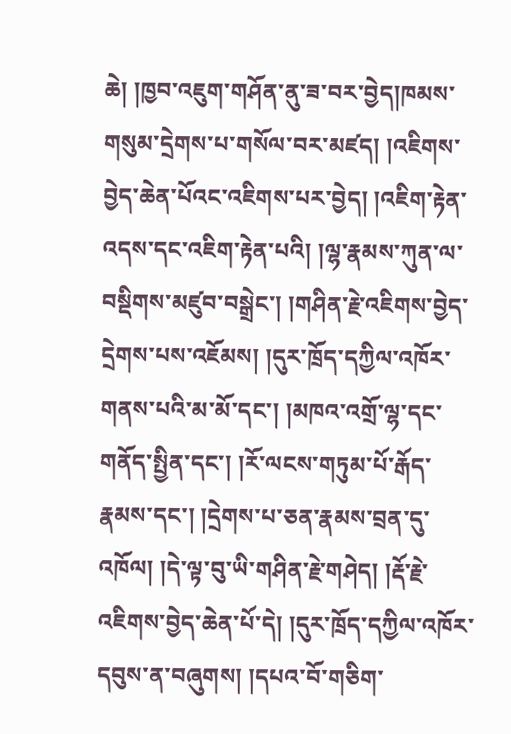ཆེ། །ཁྱབ་འཇུག་གཤོན་ནུ་ཟ་བར་བྱེད།ཁམས་གསུམ་དྲེགས་པ་གསོལ་བར་མཛད། །འཇིགས་བྱེད་ཆེན་པོའང་འཇིགས་པར་བྱེད། །འཇིག་རྟེན་འདས་དང་འཇིག་རྟེན་པའི། །ལྷ་རྣམས་ཀུན་ལ་བསྡིགས་མཛུབ་བསྒྲེང་། །གཤིན་རྗེ་འཇིགས་བྱེད་དྲེགས་པས་འཇོམས། །དུར་ཁྲོད་དཀྱིལ་འཁོར་གནས་པའི་མ་མོ་དང་། །མཁའ་འགྲོ་ལྷ་དང་གནོད་སྤྱིན་དང་། །རོ་ལངས་གཏུམ་པོ་རྒོད་རྣམས་དང་། །དྲེགས་པ་ཅན་རྣམས་བྲན་དུ་འཁོལ། །དེ་ལྟ་བུ་ཡི་གཤིན་རྗེ་གཤེད། །རྡོ་རྗེ་འཇིགས་བྱེད་ཆེན་པོ་དེ། །དུར་ཁྲོད་དཀྱིལ་འཁོར་དབུས་ན་བཞུགས། །དཔའ་བོ་གཅིག་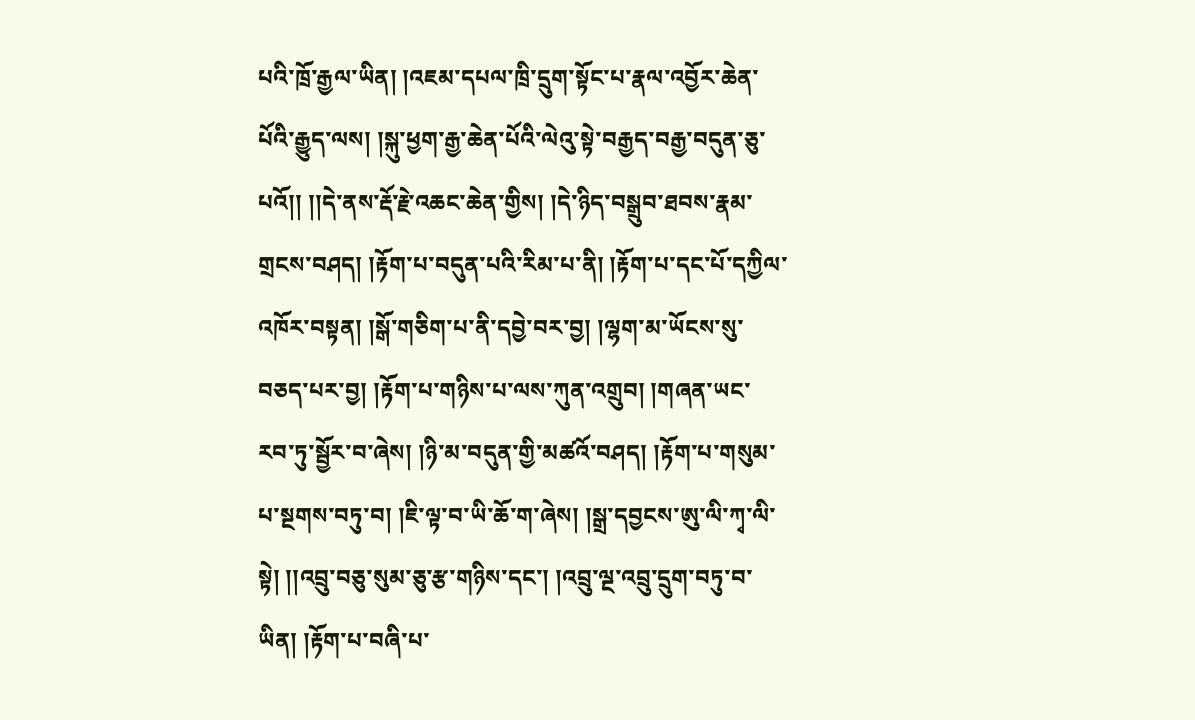པའི་ཁྲོ་རྒྱལ་ཡིན། །འཇམ་དཔལ་ཁྲི་དྲུག་སྟོང་པ་རྣལ་འབྱོར་ཆེན་པོའི་རྒྱུད་ལས། །སྐུ་ཕྱག་རྒྱ་ཆེན་པོའི་ལེའུ་སྟེ་བརྒྱད་བརྒྱ་བདུན་ཅུ་པའོ།། །།དེ་ནས་རྡོ་རྗེ་འཆང་ཆེན་གྱིས། །དེ་ཉིད་བསྒྲུབ་ཐབས་རྣམ་གྲངས་བཤད། །རྟོག་པ་བདུན་པའི་རིམ་པ་ནི། །རྟོག་པ་དང་པོ་དཀྱིལ་འཁོར་བསྟན། །སྒོ་གཅིག་པ་ནི་དབྱེ་བར་བྱ། །ལྷག་མ་ཡོངས་སུ་བཅད་པར་བྱ། །རྟོག་པ་གཉིས་པ་ལས་ཀུན་འགྲུབ། །གཞན་ཡང་རབ་ཏུ་སྦྱོར་བ་ཞེས། །ཉི་མ་བདུན་གྱི་མཚའོ་བཤད། །རྟོག་པ་གསུམ་པ་སྔགས་བཏུ་བ། །ཇི་ལྟ་བ་ཡི་ཆོ་ག་ཞེས། །སྒྲ་དབྱངས་ཨུ་ལི་ཀྭ་ལི་སྟེ། །།འབྲུ་བཅུ་སུམ་ཅུ་རྩ་གཉིས་དང་། །འབྲུ་ལྔ་འབྲུ་དྲུག་བཏུ་བ་ཡིན། །རྟོག་པ་བཞི་པ་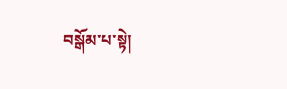བསྒོམ་པ་སྟེ།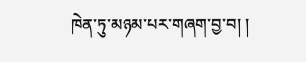ཁེན་ཏུ་མཉམ་པར་གཞག་བྱ་བ། །